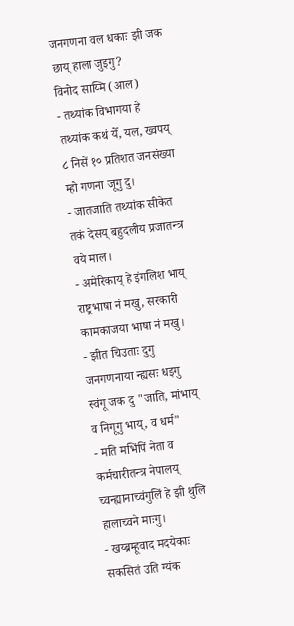जनगणना वल धकाः झी जक छाय् हाला जुइगु?
विनोद साय्मि (आल)
- तथ्यांक विभागया हे तथ्यांक कथं येँ, यल, ख्वपय् ८ निसें १० प्रतिशत जनसंख्या म्हो गणना जूगु दु।
- जातजाति तथ्यांक सीकेत तकं देसय् बहुदलीय प्रजातन्त्र वये माल।
- अमेरिकाय् हे इंगलिश भाय् राष्ट्रभाषा नं मखु, सरकारी कामकाजया भाषा नं मखु।
- झीत चिउताः दुगु जनगणनाया न्ह्यसः धइगु स्वंगू जक दु "जाति, मांभाय् व निगूगु भाय्, व धर्म"
- मति मभिंपिं नेता व कर्मचारीतन्त्र नेपालय् च्वन्ह्यानाच्वंगुलिं हे झी थुलि हालाच्वने माःगु।
- खय्ब्रम्हूवाद मदयेकाः सकसितं उति ग्यंक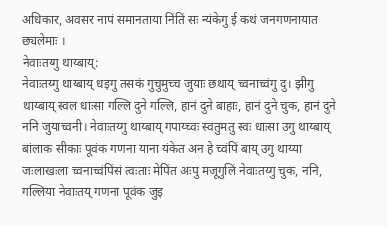अधिकार, अवसर नापं समानताया निंतिं सः न्यंकेगु ई कथं जनगणनायात छ्यलेमाः ।
नेवाःतय्गु थाय्बाय्:
नेवाःतय्गु थाय्बाय् धइगु तसकं गुचुमुच्च जुयाः छथाय् च्वनाच्वंगु दु। झीगु थाय्बाय् स्वल धाःसा गल्लि दुने गल्लि, हानं दुने बाहाः, हानं दुने चुक, हानं दुने ननि जुयाच्वनी। नेवाःतय्गु थाय्बाय् गपाय्च्वः स्वतुमतु स्वः धाःसा उगु थाय्बाय् बांलाक सीकाः पूवंक गणना याना यंकेत अन हे च्वंपिं बाय् उगु थाय्या जःलाखःला च्वनाच्वंपिंसं त्वःताः मेपिंत अःपु मजूगुलिं नेवाःतय्गु चुक, ननि, गल्लिया नेवाःतय् गणना पूवंक जुइ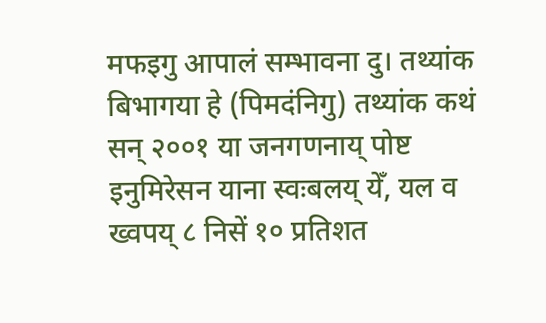मफइगु आपालं सम्भावना दु। तथ्यांक बिभागया हे (पिमदंनिगु) तथ्यांक कथं सन् २००१ या जनगणनाय् पोष्ट इनुमिरेसन याना स्वःबलय् येँ, यल व ख्वपय् ८ निसें १० प्रतिशत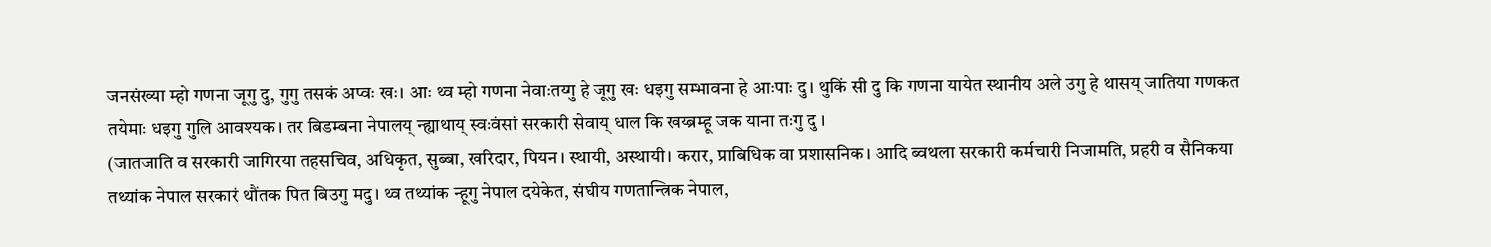जनसंख्या म्हो गणना जूगु दु, गुगु तसकं अप्वः खः। आः थ्व म्हो गणना नेवाःतय्गु हे जूगु खः धइगु सम्भावना हे आःपाः दु। थुकिं सी दु कि गणना यायेत स्थानीय अले उगु हे थासय् जातिया गणकत तयेमाः धइगु गुलि आवश्यक। तर बिडम्बना नेपालय् न्ह्याथाय् स्वःवंसां सरकारी सेवाय् धाल कि खय्ब्रम्हू जक याना तःगु दु ।
(जातजाति व सरकारी जागिरया तहसचिव, अधिकृत, सुब्बा, खरिदार, पियन। स्थायी, अस्थायी। करार, प्राबिधिक वा प्रशासनिक। आदि ब्वथला सरकारी कर्मचारी निजामति, प्रहरी व सैनिकया तथ्यांक नेपाल सरकारं थौंतक पित बिउगु मदु। थ्व तथ्यांक न्हूगु नेपाल दयेकेत, संघीय गणतान्त्रिक नेपाल,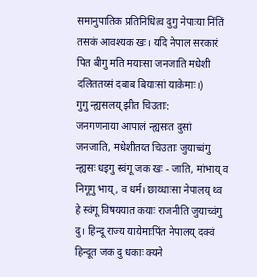समानुपातिक प्रतिनिधित्व दुगु नेपाःया निंतिं तसकं आवश्यक खः। यदि नेपाल सरकारं पित बीगु मति मयाःसा जनजाति मधेशी दलिततय्सं दबाब बियाःसां याकेमाः।)
गुगु न्ह्यसलय् झीत चिउताः:
जनगणनाया आपालं न्ह्यसःत दुसां जनजाति, मधेशीतय्त चिउताः जुयाच्वंगु न्ह्यसः धइगु स्वंगू जक खः - जाति, मांभाय् व निगूगु भाय्, व धर्म। छाय्धाःसा नेपालय् थ्व हे स्वंगू विषययात कयाः राजनीति जुयाच्वंगु दु। हिन्दू राज्य यायेमाःपिंत नेपालय् दक्वं हिन्दूत जक दु धकाः क्यने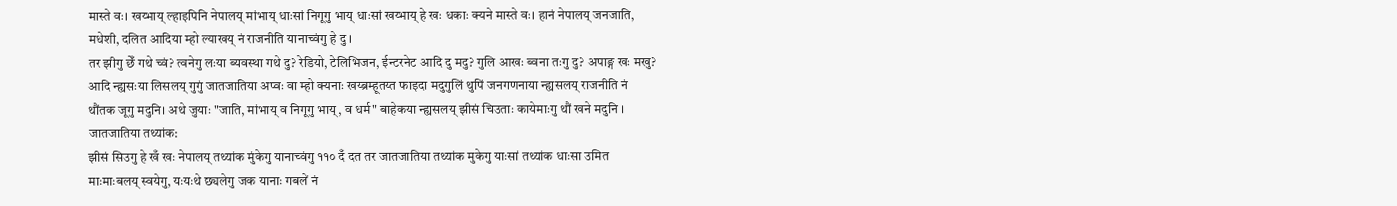मास्ते वः। खय्भाय् ल्हाइपिनि नेपालय् मांभाय् धाःसां निगूगु भाय् धाःसां खय्भाय् हे खः धकाः क्यने मास्ते वः। हानं नेपालय् जनजाति, मधेशी, दलित आदिया म्हो ल्याखय् नं राजनीति यानाच्वंगु हे दु ।
तर झीगु छेँ गथे च्वं? त्वनेगु लःया ब्यवस्था गथे दु? रेडियो, टेलिभिजन, ईन्टरनेट आदि दु मदु? गुलि आखः ब्वना तःगु दु? अपाङ्ग खः मखु? आदि न्ह्यसःया लिसलय् गुगुं जातजातिया अप्वः वा म्हो क्यनाः खय्ब्रम्हूतय्त फाइदा मदुगुलिं थुपिं जनगणनाया न्ह्यसलय् राजनीति नं थौंतक जूगु मदुनि। अथे जुयाः "जाति, मांभाय् व निगूगु भाय्, व धर्म" बाहेकया न्ह्यसलय् झीसं चिउताः कायेमाःगु थौं खने मदुनि ।
जातजातिया तथ्यांक:
झीसं सिउगु हे खँ खः नेपालय् तथ्यांक मुंकेगु यानाच्वंगु ११० दँ दत तर जातजातिया तथ्यांक मुकेगु याःसां तथ्यांक धाःसा उमित माःमाःबलय् स्वयेगु, यःयःथे छ्यलेगु जक यानाः गबलें नं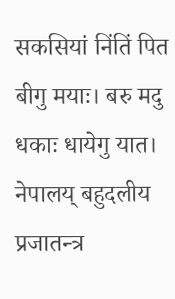सकसियां निंतिं पित बीगु मयाः। बरु मदु धकाः धायेगु यात। नेपालय् बहुदलीय प्रजातन्त्र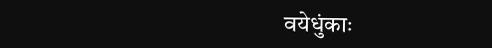वयेधुंकाः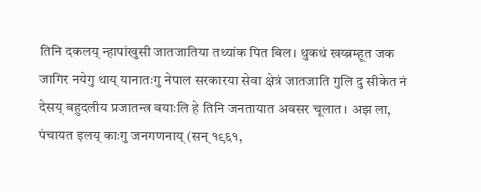तिनि दकलय् न्हापांखुसी जातजातिया तथ्यांक पित बिल। थुकथं खय्ब्रम्हूत जक जागिर नयेगु थाय् यानातःगु नेपाल सरकारया सेवा क्षेत्रं जातजाति गुलि दु सीकेत नं देसय् बहुदलीय प्रजातन्त्र वयाःलि हे तिनि जनतायात अवसर चूलात। अझ ला, पंचायत इलय् काःगु जनगणनाय् (सन् १९६१,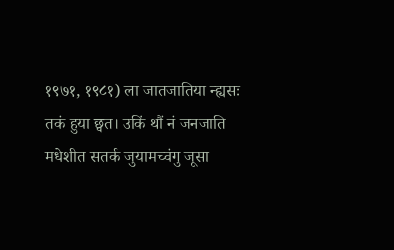१९७१, १९८१) ला जातजातिया न्ह्यसः तकं हुया छ्वत। उकिं थौं नं जनजाति मधेशीत सतर्क जुयामच्वंगु जूसा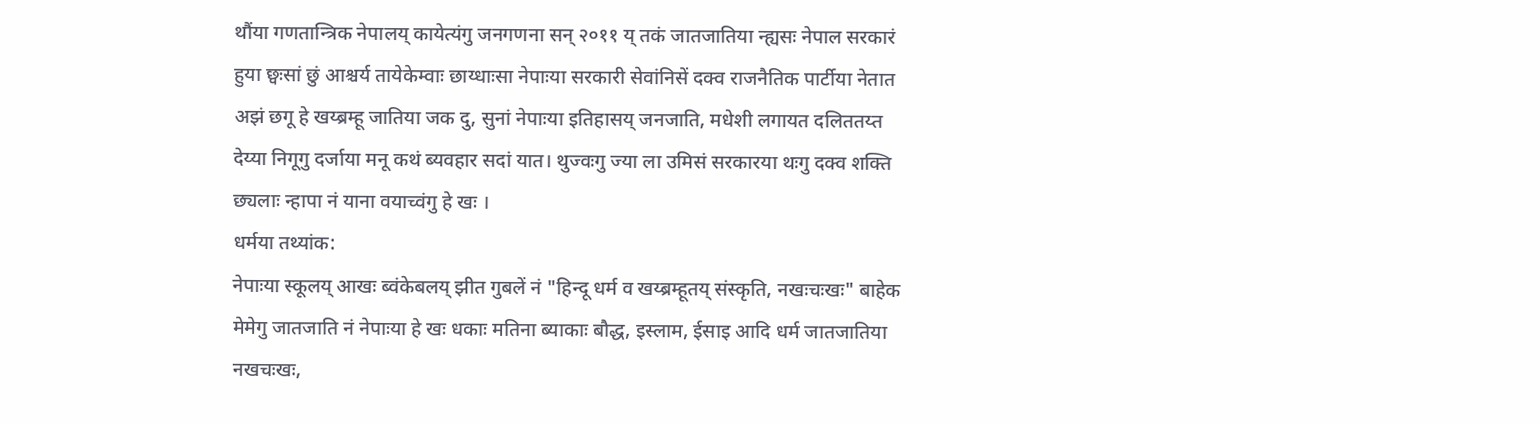थौंया गणतान्त्रिक नेपालय् कायेत्यंगु जनगणना सन् २०११ य् तकं जातजातिया न्ह्यसः नेपाल सरकारं हुया छ्वःसां छुं आश्चर्य तायेकेम्वाः छाय्धाःसा नेपाःया सरकारी सेवांनिसें दक्व राजनैतिक पार्टीया नेतात अझं छगू हे खय्ब्रम्हू जातिया जक दु, सुनां नेपाःया इतिहासय् जनजाति, मधेशी लगायत दलिततय्त देय्या निगूगु दर्जाया मनू कथं ब्यवहार सदां यात। थुज्वःगु ज्या ला उमिसं सरकारया थःगु दक्व शक्ति छ्यलाः न्हापा नं याना वयाच्वंगु हे खः ।
धर्मया तथ्यांक:
नेपाःया स्कूलय् आखः ब्वंकेबलय् झीत गुबलें नं "हिन्दू धर्म व खय्ब्रम्हूतय् संस्कृति, नखःचःखः" बाहेक मेमेगु जातजाति नं नेपाःया हे खः धकाः मतिना ब्याकाः बौद्ध, इस्लाम, ईसाइ आदि धर्म जातजातिया नखचःखः,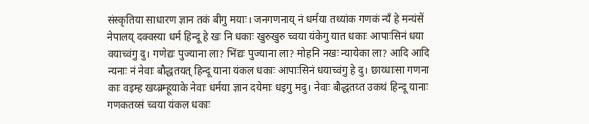संस्कृतिया साधारण ज्ञान तकं बीगु मयाः। जनगणनाय् नं धर्मया तथ्यांक गणकं न्यँ हे मन्यंसें नेपालय् दक्वस्या धर्म हिन्दू हे खः नि धकाः खुरुखुरु च्वया यंकेगु यात धकाः आपाःसिनं धया वयाच्वंगु दु। गणेद्यः पुज्याना ला? भिंद्यः पुज्याना ला? मोहनि नखः न्यायेका ला? आदि आदि न्यनाः नं नेवाः बौद्धतयत् हिन्दू याना यंकल धकाः आपाःसिनं धयाच्वंगु हे दु। छाय्धाःसा गणना काः वइम्ह खय्ब्रम्हूयाके नेवाः धर्मया ज्ञान दयेमाः धइगु मदु। नेवाः बौद्धतय्त उकथं हिन्दू यानाः गणकतय्सं च्वया यंकल धकाः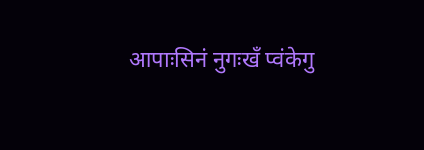आपाःसिनं नुगःखँ प्वंकेगु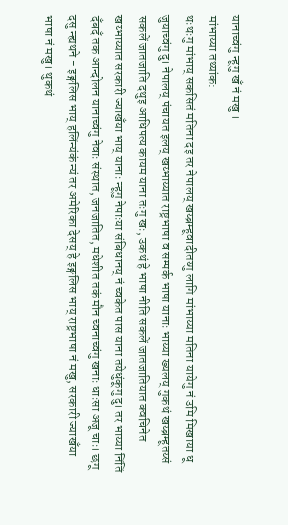यानाच्वंगु न्हूगु खँ नं मखु ।
मांभाय्या तथ्यांक:
थःथःगु मांभाय् सकसितं मतिना दइ तर नेपालय् खय्ब्रम्हूवादीतय्गु लागि मांभाय्या मतिना यायेगु नं उमि मिखाया धू जुयाच्वंगु दु। नेपालय् पंचायत इलय् खय्भाय्यात राष्ट्रभाषा व सम्पर्क भाषा यानाः भाय्या ख्यलय् गुकथं खय्ब्रम्हूतय्सं सकलें जातजाति दथुइ आधिपत्य कायम याना तःगु खः, उकथं हे भाषा नीति सकलें जातजातियात क्वचिनेत खय्भाय्यात सरकारी ज्याखँया भाय् यानाः न्हूगु नेपाःया संबिधानय् नं च्वकेत पास याना तयेधुंकूगु दु। तर भाय्या निंतिं दँबदँ तक आन्दोलन यानाच्वंगु नेवाः संस्थात, जनजातित, मधेशीत तकं मौन च्वनाच्वंगु खनाः धाःसा अजू चाः। छगू दसु न्ह्यथने - इङ्गलिस भाय् हलिंन्यंकं न्यं तर अमेरिका देसय् हे इङ्गलिस भाय् राष्ट्रभाषा नं मखु, सरकारी ज्याखँया भाषा नं मखु। थुकथं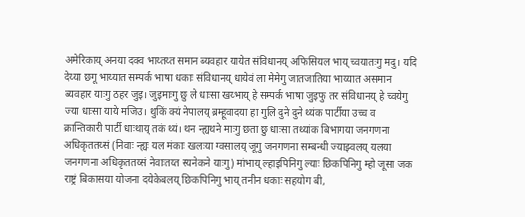अमेरिकाय् अनया दक्व भाय्तय्त समान ब्यवहार यायेत संविधानय् अफिसियल भाय् च्वयातःगु मदु। यदि देय्या छगू भाय्यात सम्पर्क भाषा धकाः संविधानय् धायेवं ला मेमेगु जातजातिया भाय्यात असमान ब्यवहार याःगु ठहर जुइ। जुइमाःगु छु ले धाःसा खय्भाय् हे सम्पर्क भाषा जुइफु तर संविधानय् हे च्वयेगु ज्या धाःसा याये मजिउ। थुकिं क्यं नेपालय् ब्रम्हूवादया हा गुलि दुने दुने थ्यंक पार्टीया उच्च व क्रान्तिकारी पार्टी धाःथाय् तकं थ्यं। थन न्ह्यथने माःगु छता छु धाःसा तथ्यांक बिभागया जनगणना अधिकृततय्सं (निवाः न्ह्यः यल मंकाः खलःया ग्वसालय् जूगु जनगणना सम्बन्धी ज्याझ्वलय् यलया जनगणना अधिकृततय्सं नेवाःतय्त स्यनेकने याःगु) मांभाय् ल्हाइपिनिगु ल्याः छिकपिनिगु म्हो जूसा जक राष्ट्रं बिकासया योजना दयेकेबलय् छिकपिनिगु भाय् तनीन धकाः सहयोग बी,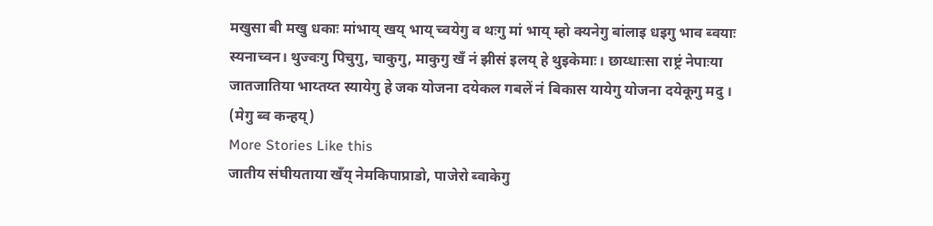मखुसा बी मखु धकाः मांभाय् खय् भाय् च्वयेगु व थःगु मां भाय् म्हो क्यनेगु बांलाइ धइगु भाव ब्वयाः स्यनाच्वन। थुज्वःगु पिचुगु, चाकुगु, माकुगु खँ नं झीसं इलय् हे थुइकेमाः। छाय्धाःसा राष्ट्रं नेपाःया जातजातिया भाय्तय्त स्यायेगु हे जक योजना दयेकल गबलें नं बिकास यायेगु योजना दयेकूगु मदु ।
(मेगु ब्व कन्हय्)
More Stories Like this
जातीय संघीयताया खँय् नेमकिपाप्राडो, पाजेरो ब्वाकेगु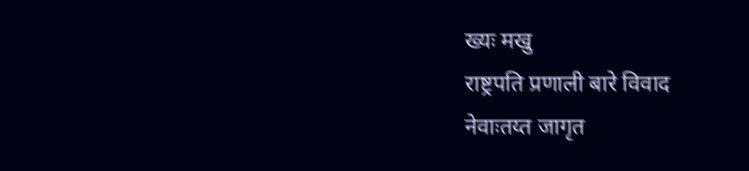ख्यः मखु
राष्ट्रपति प्रणाली बारे विवाद
नेवाःतय्त जागृत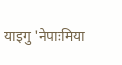याइगु 'नेपाःमिया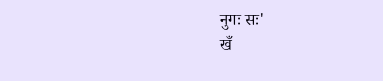नुगः सः'
खँ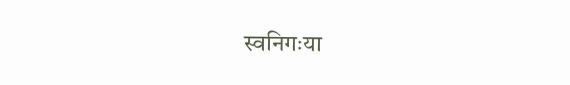स्वनिगःया